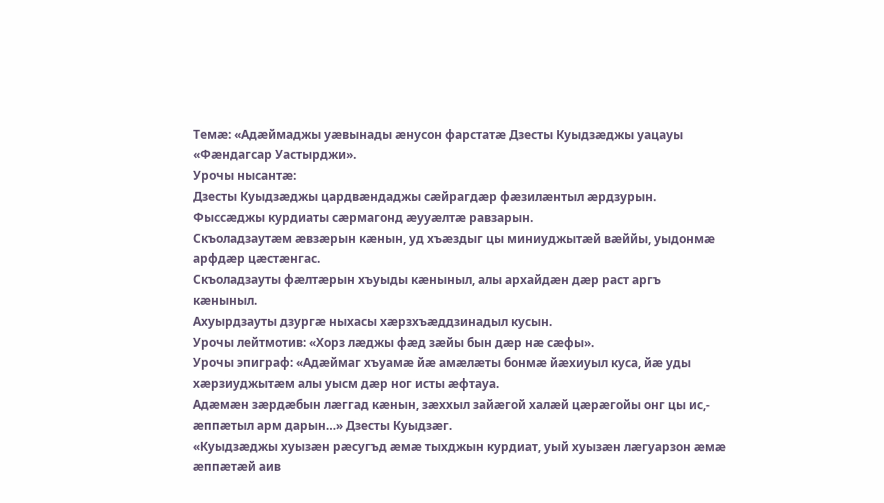Темæ: «Адæймаджы уæвынады æнусон фарстатæ Дзесты Куыдзæджы уацауы «Фæндагсар Уастырджи».
Урочы нысантæ:
Дзесты Куыдзæджы цардвæндаджы сæйрагдæр фæзилæнтыл æрдзурын.
Фыссæджы курдиаты сæрмагонд æууæлтæ равзарын.
Скъоладзаутæм æвзæрын кæнын, уд хъæздыг цы миниуджытæй вæййы, уыдонмæ арфдæр цæстæнгас.
Скъоладзауты фæлтæрын хъуыды кæныныл, алы архайдæн дæр раст аргъ кæныныл.
Ахуырдзауты дзургæ ныхасы хæрзхъæддзинадыл кусын.
Урочы лейтмотив: «Хорз лæджы фæд зæйы бын дæр нæ сæфы».
Урочы эпиграф: «Адæймаг хъуамæ йæ амæлæты бонмæ йæхиуыл куса, йæ уды хæрзиуджытæм алы уысм дæр ног исты æфтауа.
Адæмæн зæрдæбын лæггад кæнын, зæххыл зайæгой халæй цæрæгойы онг цы ис,- æппæтыл арм дарын…» Дзесты Куыдзæг.
«Куыдзæджы хуызæн рæсугъд æмæ тыхджын курдиат, уый хуызæн лæгуарзон æмæ æппæтæй аив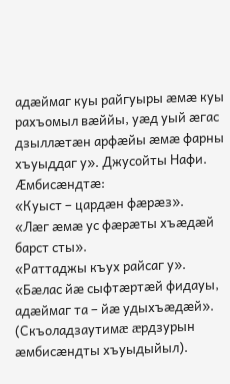адæймаг куы райгуыры æмæ куы рахъомыл вæййы, уæд уый æгас дзыллæтæн арфæйы æмæ фарны хъуыддаг у». Джусойты Нафи.
Æмбисæндтæ:
«Куыст – цардæн фæрæз».
«Лæг æмæ ус фæрæты хъæдæй барст сты».
«Раттаджы къух райсаг у».
«Бæлас йæ сыфтæртæй фидауы, адæймаг та – йæ удыхъæдæй». (Скъоладзаутимæ æрдзурын æмбисæндты хъуыдыйыл).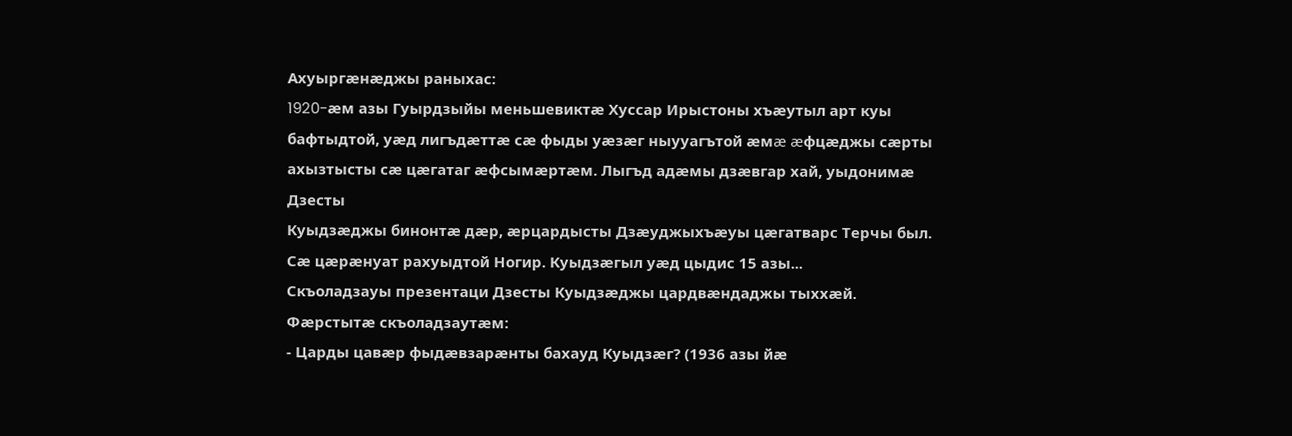Ахуыргæнæджы раныхас:
1920-æм азы Гуырдзыйы меньшевиктæ Хуссар Ирыстоны хъæутыл арт куы бафтыдтой, уæд лигъдæттæ сæ фыды уæзæг ныууагътой æмæ æфцæджы сæрты ахызтысты сæ цæгатаг æфсымæртæм. Лыгъд адæмы дзæвгар хай, уыдонимæ Дзесты
Куыдзæджы бинонтæ дæр, æрцардысты Дзæуджыхъæуы цæгатварс Терчы был. Сæ цæрæнуат рахуыдтой Ногир. Куыдзæгыл уæд цыдис 15 азы...
Скъоладзауы презентаци Дзесты Куыдзæджы цардвæндаджы тыххæй.
Фæрстытæ скъоладзаутæм:
- Царды цавæр фыдæвзарæнты бахауд Куыдзæг? (1936 азы йæ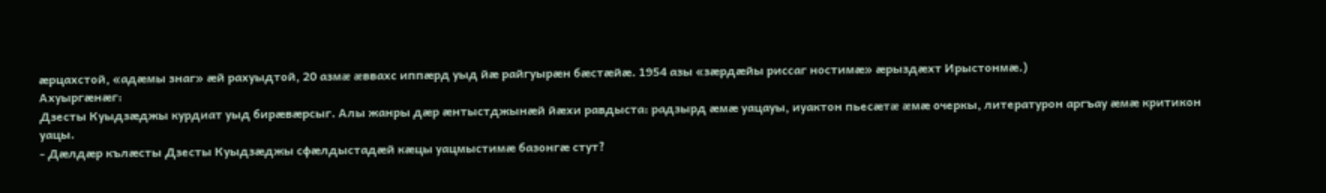æрцахстой, «адæмы знаг» æй рахуыдтой, 20 азмæ æввахс иппæрд уыд йæ райгуырæн бæстæйæ. 1954 азы «зæрдæйы риссаг ностимæ» æрыздæхт Ирыстонмæ.)
Ахуыргæнæг:
Дзесты Куыдзæджы курдиат уыд бирæвæрсыг. Алы жанры дæр æнтыстджынæй йæхи равдыста: радзырд æмæ уацауы, иуактон пьесæтæ æмæ очеркы, литературон аргъау æмæ критикон уацы.
- Дæлдæр кълæсты Дзесты Куыдзæджы сфæлдыстадæй кæцы уацмыстимæ базонгæ стут?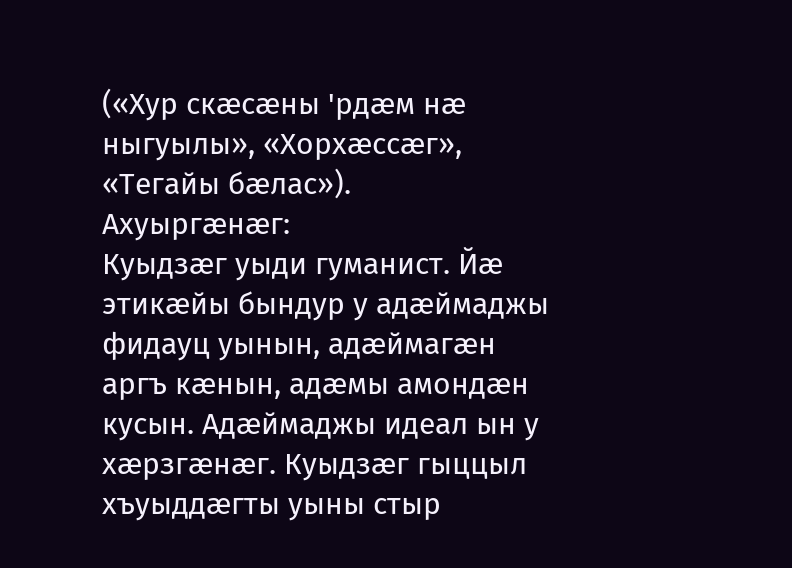(«Хур скæсæны 'рдæм нæ ныгуылы», «Хорхæссæг», «Тегайы бæлас»).
Ахуыргæнæг:
Куыдзæг уыди гуманист. Йæ этикæйы бындур у адæймаджы фидауц уынын, адæймагæн аргъ кæнын, адæмы амондæн кусын. Адæймаджы идеал ын у хæрзгæнæг. Куыдзæг гыццыл хъуыддæгты уыны стыр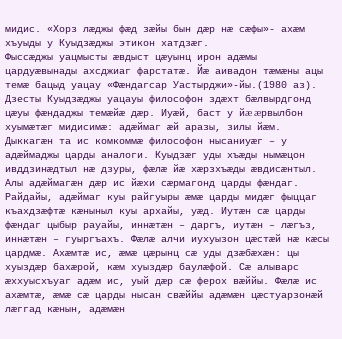мидис. «Хорз лæджы фæд зæйы бын дæр нæ сæфы»- ахæм хъуыды у Куыдзæджы этикон хатдзæг.
Фыссæджы уацмысты æвдыст цæуынц ирон адæмы цардуæвынады ахсджиаг фарстатæ. Йæ аивадон тæмæны ацы темæ бацыд уацау «Фæндагсар Уастырджи»-йы.(1980 аз).
Дзесты Куыдзæджы уацауы философон здæхт бæлвырдгонд цæуы фæндаджы темæйæ дæр. Иуæй, баст у йæ æрвылбон хуымæтæг мидисимæ: адæймаг æй аразы, зилы йæм. Дыккагæн та ис комкоммæ философон нысаниуæг – у адæймаджы царды аналоги. Куыдзæг уды хъæды нымæцон ивддзинæдтыл нæ дзуры, фæлæ йæ хæрзхъæды æвдисæнтыл.
Алы адæймагæн дæр ис йæхи сæрмагонд царды фæндаг. Райдайы, адæймаг куы райгуыры æмæ царды мидæг фыццаг къахдзæфтæ кæныныл куы архайы, уæд. Иутæн сæ царды фæндаг цыбыр рауайы, иннæтæн – даргъ, иутæн – лæгъз, иннæтæн – гуыргъахъ. Фæлæ алчи иухуызон цæстæй нæ кæсы цардмæ. Ахæмтæ ис, æмæ цæрынц сæ уды дзæбæхæн: цы хуыздæр бахæрой, кæм хуыздæр баулæфой. Сæ алыварс æххуысхъуаг адæм ис, уый дæр сæ ферох вæййы. Фæлæ ис ахæмтæ, æмæ сæ царды нысан свæййы адæмæн цæстуарзонæй лæггад кæнын, адæмæн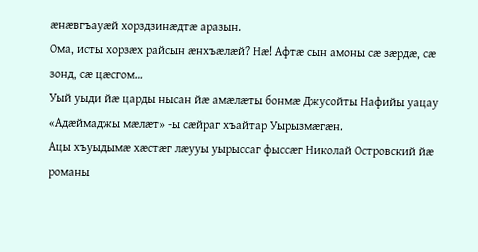æнæвгъауæй хорздзинæдтæ аразын.
Ома, исты хорзæх райсын æнхъæлæй? Нæ! Афтæ сын амоны сæ зæрдæ, сæ зонд, сæ цæсгом…
Уый уыди йæ царды нысан йæ амæлæты бонмæ Джусойты Нафийы уацау «Адæймаджы мæлæт» -ы сæйраг хъайтар Уырызмæгæн.
Ацы хъуыдымæ хæстæг лæууы уырыссаг фыссæг Николай Островский йæ романы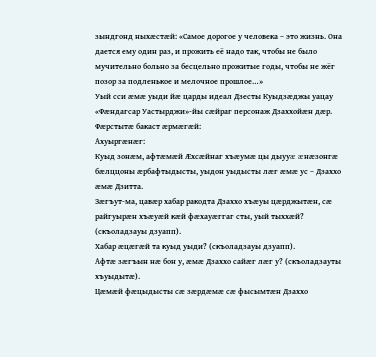зындгонд ныхæстæй: «Самое дорогое у человека – это жизнь. Она дается ему один раз, и прожить её надо так, чтобы не было мучительно больно за бесцельно прожитые годы, чтобы не жёг позор за подленькое и мелочное прошлое…»
Уый сси æмæ уыди йæ царды идеал Дзесты Куыдзæджы уацау «Фæндагсар Уастырджи»-йы сæйраг персонаж Дзаххойæн дæр.
Фæрстытæ бакаст æрмæгæй:
Ахуыргæнæг:
Куыд зонæм, афтæмæй Æхсæйнаг хъæумæ цы дыууæ æнæзонгæ бæлццоны æрбафтыдысты, уыдон уыдысты лæг æмæ ус – Дзаххо æмæ Дзитта.
Зæгъут-ма, цавæр хабар ракодта Дзаххо хъæуы цæрджытæн, сæ райгуырæн хъæуæй кæй фæхауæггаг сты, уый тыххæй? (скъоладзауы дзуапп).
Хабар æцæгæй та куыд уыди? (скъоладзауы дзуапп).
Афтæ зæгъын нæ бон у, æмæ Дзаххо сайæг лæг у? (скъоладзауты хъуыдытæ).
Цæмæй фæцыдысты сæ зæрдæмæ сæ фысымтæн Дзаххо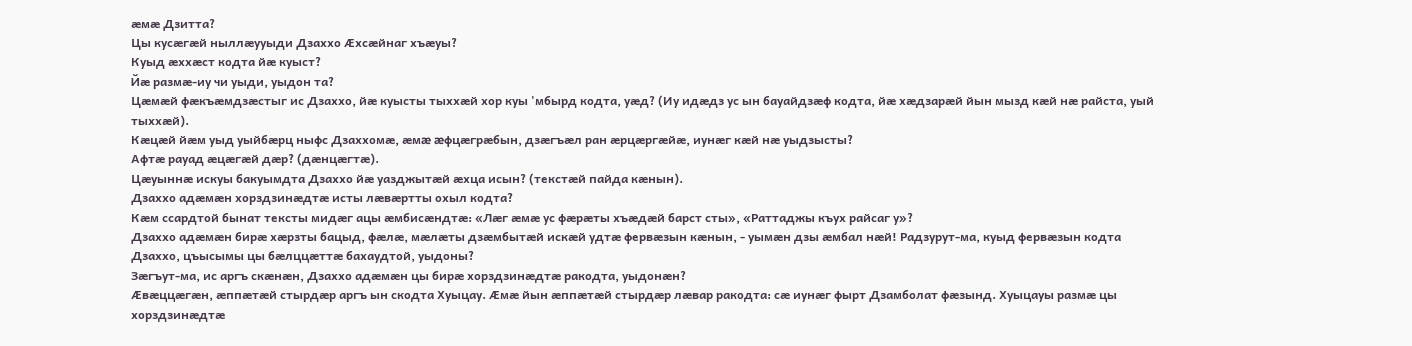æмæ Дзитта?
Цы кусæгæй ныллæууыди Дзаххо Æхсæйнаг хъæуы?
Куыд æххæст кодта йæ куыст?
Йæ размæ-иу чи уыди, уыдон та?
Цæмæй фæкъæмдзæстыг ис Дзаххо, йæ куысты тыххæй хор куы 'мбырд кодта, уæд? (Иу идæдз ус ын бауайдзæф кодта, йæ хæдзарæй йын мызд кæй нæ райста, уый тыххæй).
Кæцæй йæм уыд уыйбæрц ныфс Дзаххомæ, æмæ æфцæгрæбын, дзæгъæл ран æрцæргæйæ, иунæг кæй нæ уыдзысты?
Афтæ рауад æцæгæй дæр? (дæнцæгтæ).
Цæуыннæ искуы бакуымдта Дзаххо йæ уазджытæй æхца исын? (текстæй пайда кæнын).
Дзаххо адæмæн хорздзинæдтæ исты лæвæртты охыл кодта?
Кæм ссардтой бынат тексты мидæг ацы æмбисæндтæ: «Лæг æмæ ус фæрæты хъæдæй барст сты», «Раттаджы къух райсаг у»?
Дзаххо адæмæн бирæ хæрзты бацыд, фæлæ, мæлæты дзæмбытæй искæй удтæ фервæзын кæнын, - уымæн дзы æмбал нæй! Радзурут-ма, куыд фервæзын кодта Дзаххо, цъысымы цы бæлццæттæ бахаудтой, уыдоны?
Зæгъут-ма, ис аргъ скæнæн, Дзаххо адæмæн цы бирæ хорздзинæдтæ ракодта, уыдонæн?
Æвæццæгæн, æппæтæй стырдæр аргъ ын скодта Хуыцау. Æмæ йын æппæтæй стырдæр лæвар ракодта: сæ иунæг фырт Дзамболат фæзынд. Хуыцауы размæ цы хорздзинæдтæ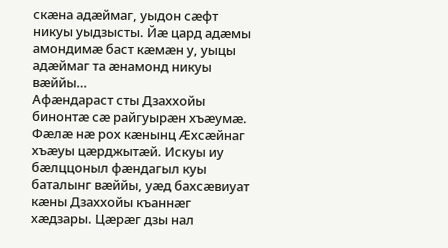скæна адæймаг, уыдон сæфт никуы уыдзысты. Йæ цард адæмы амондимæ баст кæмæн у, уыцы адæймаг та æнамонд никуы вæййы…
Афæндараст сты Дзаххойы бинонтæ сæ райгуырæн хъæумæ. Фæлæ нæ рох кæнынц Æхсæйнаг хъæуы цæрджытæй. Искуы иу бæлццоныл фæндагыл куы баталынг вæййы, уæд бахсæвиуат кæны Дзаххойы къаннæг хæдзары. Цæрæг дзы нал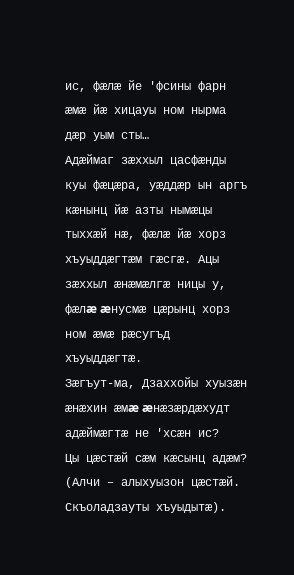ис, фæлæ йе 'фсины фарн æмæ йæ хицауы ном нырма дæр уым сты…
Адæймаг зæххыл цасфæнды куы фæцæра, уæддæр ын аргъ кæнынц йæ азты нымæцы тыххæй нæ, фæлæ йæ хорз хъуыддæгтæм гæсгæ. Ацы зæххыл æнæмæлгæ ницы у, фæлæ æнусмæ цæрынц хорз ном æмæ рæсугъд хъуыддæгтæ.
Зæгъут-ма, Дзаххойы хуызæн æнæхин æмæ æнæзæрдæхудт адæймæгтæ не 'хсæн ис?
Цы цæстæй сæм кæсынц адæм? (Алчи – алыхуызон цæстæй. Скъоладзауты хъуыдытæ).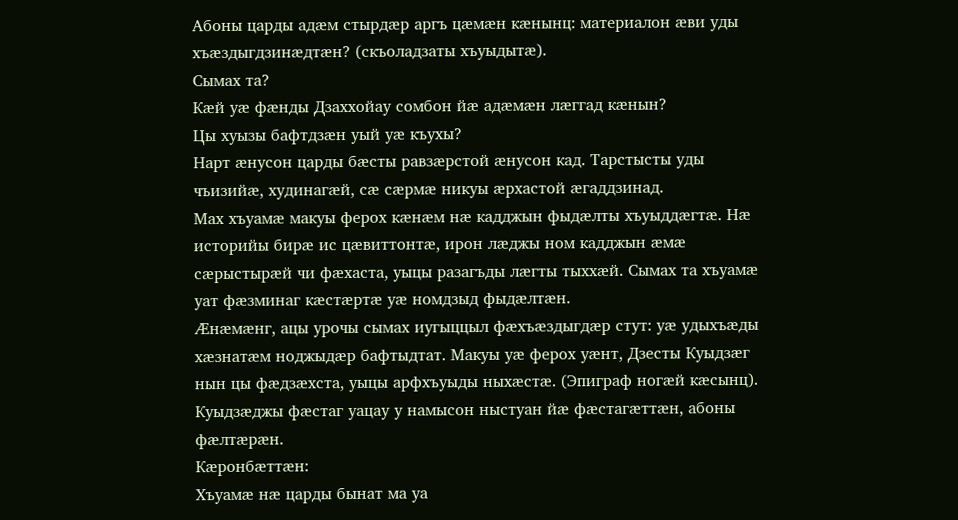Абоны царды адæм стырдæр аргъ цæмæн кæнынц: материалон æви уды хъæздыгдзинæдтæн? (скъоладзаты хъуыдытæ).
Сымах та?
Кæй уæ фæнды Дзаххойау сомбон йæ адæмæн лæггад кæнын?
Цы хуызы бафтдзæн уый уæ къухы?
Нарт æнусон царды бæсты равзæрстой æнусон кад. Тарстысты уды чъизийæ, худинагæй, сæ сæрмæ никуы æрхастой æгаддзинад.
Мах хъуамæ макуы ферох кæнæм нæ кадджын фыдæлты хъуыддæгтæ. Нæ историйы бирæ ис цæвиттонтæ, ирон лæджы ном кадджын æмæ сæрыстырæй чи фæхаста, уыцы разагъды лæгты тыххæй. Сымах та хъуамæ уат фæзминаг кæстæртæ уæ номдзыд фыдæлтæн.
Æнæмæнг, ацы урочы сымах иугыццыл фæхъæздыгдæр стут: уæ удыхъæды хæзнатæм ноджыдæр бафтыдтат. Макуы уæ ферох уæнт, Дзесты Куыдзæг нын цы фæдзæхста, уыцы арфхъуыды ныхæстæ. (Эпиграф ногæй кæсынц). Куыдзæджы фæстаг уацау у намысон ныстуан йæ фæстагæттæн, абоны фæлтæрæн.
Кæронбæттæн:
Хъуамæ нæ царды бынат ма уа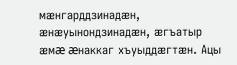мæнгарддзинадæн, æнæуынондзинадæн, æгъатыр æмæ æнаккаг хъуыддæгтæн. Ацы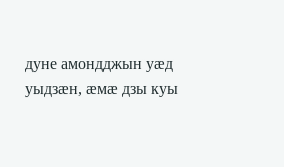дуне амондджын уæд уыдзæн, æмæ дзы куы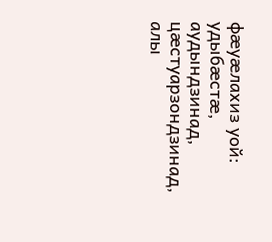фæуæлахиз уой: удыбæстæ, аудындзинад, цæстуарзондзинад, алы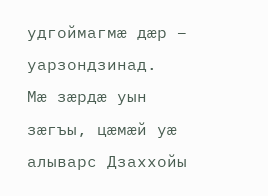удгоймагмæ дæр – уарзондзинад.
Мæ зæрдæ уын зæгъы, цæмæй уæ алыварс Дзаххойы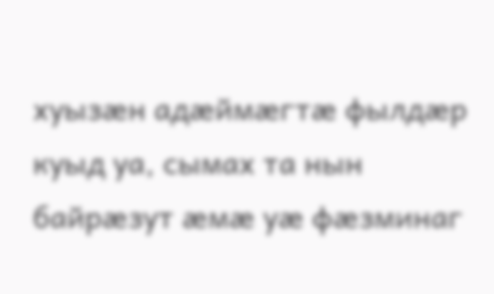хуызæн адæймæгтæ фылдæр куыд уа, сымах та нын байрæзут æмæ уæ фæзминаг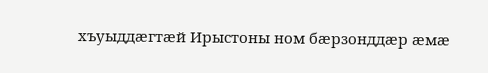хъуыддæгтæй Ирыстоны ном бæрзонддæр æмæ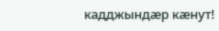кадджындæр кæнут!